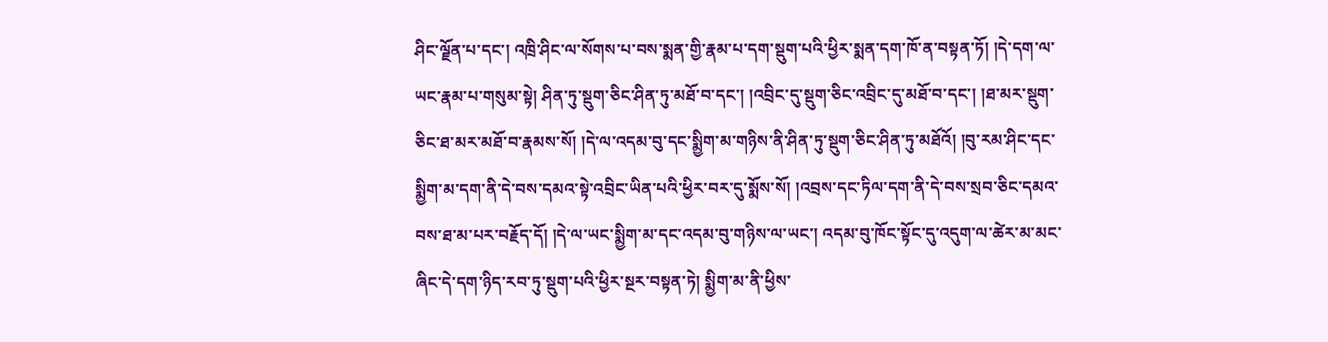ཤིང་ལྗོན་པ་དང་། འཁྲི་ཤིང་ལ་སོགས་པ་བས་སྨན་གྱི་རྣམ་པ་དག་སྡུག་པའི་ཕྱིར་སྨན་དག་ཁོ་ན་བསྟན་ཏོ། །དེ་དག་ལ་ཡང་རྣམ་པ་གསུམ་སྟེ། ཤིན་ཏུ་སྡུག་ཅིང་ཤིན་ཏུ་མཐོ་བ་དང་། །འབྲིང་དུ་སྡུག་ཅིང་འབྲིང་དུ་མཐོ་བ་དང་། །ཐ་མར་སྡུག་ཅིང་ཐ་མར་མཐོ་བ་རྣམས་སོ། །དེ་ལ་འདམ་བུ་དང་སྨྱིག་མ་གཉིས་ནི་ཤིན་ཏུ་སྡུག་ཅིང་ཤིན་ཏུ་མཐོའོ། །བུ་རམ་ཤིང་དང་སྨྱིག་མ་དག་ནི་དེ་བས་དམའ་སྟེ་འབྲིང་ཡིན་པའི་ཕྱིར་བར་དུ་སྨོས་སོ། །འབྲས་དང་ཏིལ་དག་ནི་དེ་བས་སྲབ་ཅིང་དམའ་བས་ཐ་མ་པར་བརྗོད་དོ། །དེ་ལ་ཡང་སྨྱིག་མ་དང་འདམ་བུ་གཉིས་ལ་ཡང་། འདམ་བུ་ཁོང་སྟོང་དུ་འདུག་ལ་ཚེར་མ་མང་ཞིང་དེ་དག་ཉིད་རབ་ཏུ་སྡུག་པའི་ཕྱིར་སྔར་བསྟན་ཏེ། སྨྱིག་མ་ནི་ཕྱིས་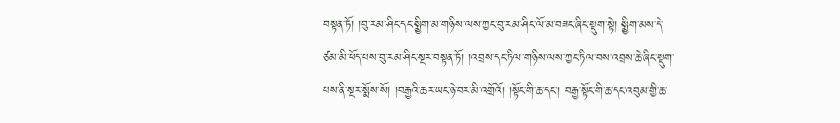བསྟན་ཏོ། །བུ་རམ་ཤིང་དང་སྨྱིག་མ་གཉིས་ལས་ཀྱང་བུ་རམ་ཤིང་ལོ་མ་བཟང་ཞིང་སྡུག་སྟེ། སྨྱིག་མས་དེ་ཙམ་མི་ཕོད་པས་བུ་རམ་ཤིང་སྔར་བསྟན་ཏོ། །འབྲས་དང་ཏིལ་གཉིས་ལས་ཀྱང་ཏིལ་བས་འབྲས་ཆེ་ཞིང་སྡུག་པས་ནི་སྔར་སྨོས་སོ། །བརྒྱའི་ཆར་ཡང་ཉེ་བར་མི་འགྲོའོ། །སྟོང་གི་ཆ་དང་། བརྒྱ་སྟོང་གི་ཆ་དང་འབུམ་གྱི་ཆ་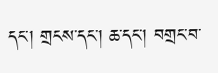དང་། གྲངས་དང་། ཆ་དང་། བགྲང་བ་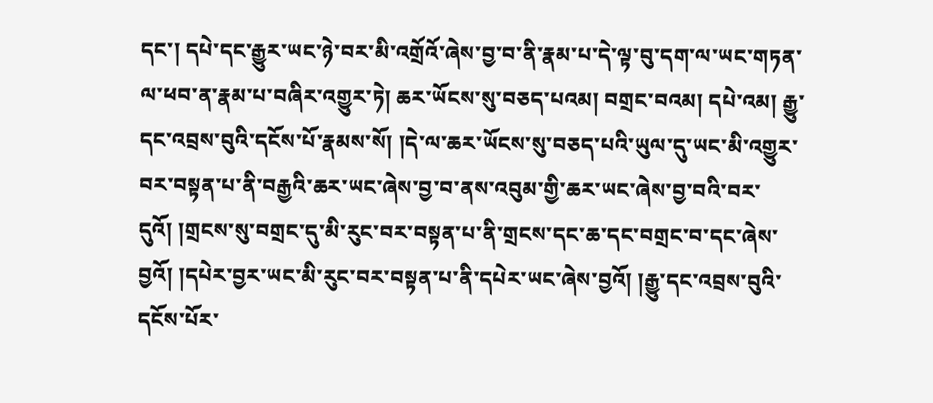དང་། དཔེ་དང་རྒྱུར་ཡང་ཉེ་བར་མི་འགྲོའོ་ཞེས་བྱ་བ་ནི་རྣམ་པ་དེ་ལྟ་བུ་དག་ལ་ཡང་གཏན་ལ་ཕབ་ན་རྣམ་པ་བཞིར་འགྱུར་ཏེ། ཆར་ཡོངས་སུ་བཅད་པའམ། བགྲང་བའམ། དཔེ་འམ། རྒྱུ་དང་འབྲས་བུའི་དངོས་པོ་རྣམས་སོ། །དེ་ལ་ཆར་ཡོངས་སུ་བཅད་པའི་ཡུལ་དུ་ཡང་མི་འགྱུར་བར་བསྟན་པ་ནི་བརྒྱའི་ཆར་ཡང་ཞེས་བྱ་བ་ནས་འབུམ་གྱི་ཆར་ཡང་ཞེས་བྱ་བའི་བར་དུའོ། །གྲངས་སུ་བགྲང་དུ་མི་རུང་བར་བསྟན་པ་ནི་གྲངས་དང་ཆ་དང་བགྲང་བ་དང་ཞེས་བྱའོ། །དཔེར་བྱར་ཡང་མི་རུང་བར་བསྟན་པ་ནི་དཔེར་ཡང་ཞེས་བྱའོ། །རྒྱུ་དང་འབྲས་བུའི་དངོས་པོར་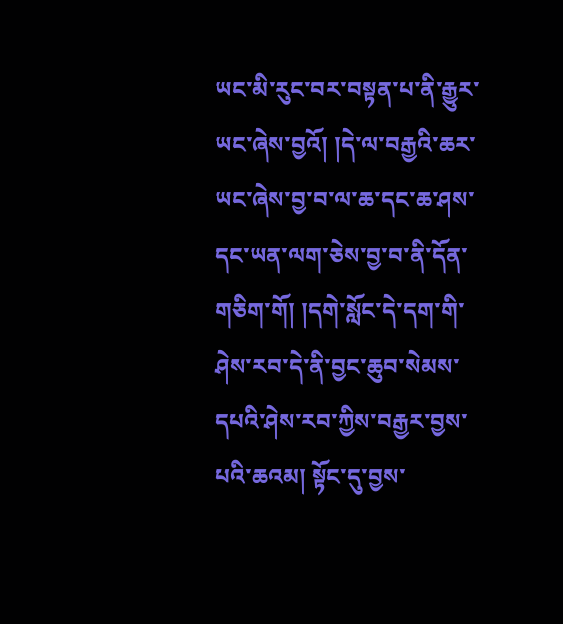ཡང་མི་རུང་བར་བསྟན་པ་ནི་རྒྱུར་ཡང་ཞེས་བྱའོ། །དེ་ལ་བརྒྱའི་ཆར་ཡང་ཞེས་བྱ་བ་ལ་ཆ་དང་ཆ་ཤས་དང་ཡན་ལག་ཅེས་བྱ་བ་ནི་དོན་གཅིག་གོ། །དགེ་སློང་དེ་དག་གི་ཤེས་རབ་དེ་ནི་བྱང་ཆུབ་སེམས་དཔའི་ཤེས་རབ་ཀྱིས་བརྒྱར་བྱས་པའི་ཆའམ། སྟོང་དུ་བྱས་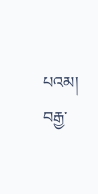པའམ། བརྒྱ་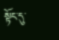སྟོང་དུ་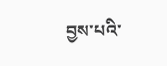བྱས་པའི་